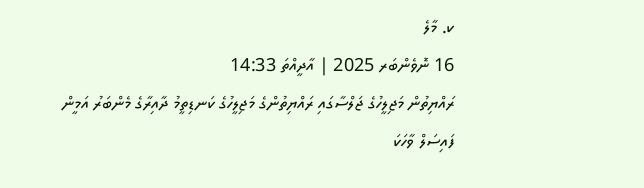ކ. މާލެ
16 ނޮވެންބަރ 2025 | އާދީއްތަ 14:33
ރައްޔިތުން މަޖިލީހުގެ ޖަލްސާގައި ރައްޔިތުންގެ މަޖިލީހުގެ ކަނޑިތީމު ދާއިރާގެ މެންބަރު އަމީން ފައިސަލް ވާހަކަ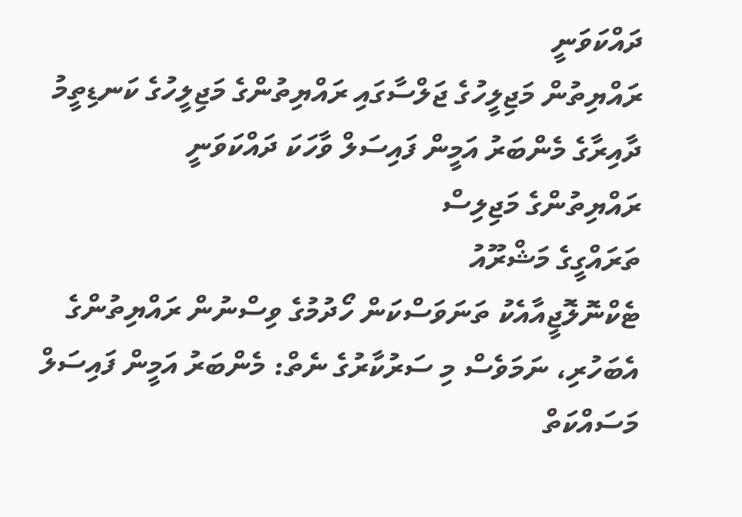ދައްކަވަނީ
ރައްޔިތުން މަޖިލީހުގެ ޖަލްސާގައި ރައްޔިތުންގެ މަޖިލީހުގެ ކަނޑިތީމު ދާއިރާގެ މެންބަރު އަމީން ފައިސަލް ވާހަކަ ދައްކަވަނީ
ރައްޔިތުންގެ މަޖިލިސް
ތަރައްގީގެ މަޝްރޫއު
ޓެކްނޮލޮޖީއާއެކު ތަނަވަސްކަން ހޯދުމުގެ ވިސްނުން ރައްޔިތުންގެ އެބަހުރި، ނަމަވެސް މި ސަރުކާރުގެ ނެތް: މެންބަރު އަމީން ފައިސަލް
މަސައްކަތް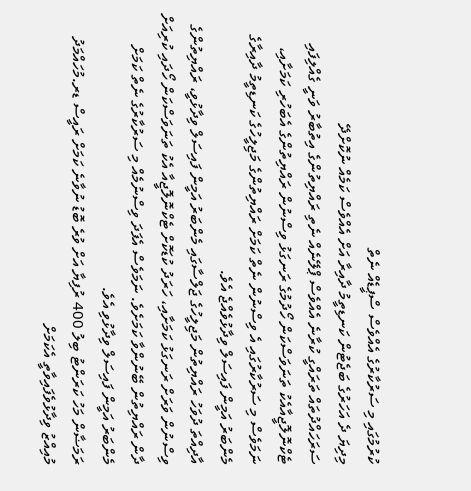ކުރުމުގައި މި ސަރުކާރުގެ އެއްވެސް ސްޕީޑެއް ނެތް
މިދިޔަ ދެ އަހަރުގެ ބަޖެޓުން ކަނޑިތީމު ދާއިރާ އަށް އެއްވެސް ކަމެއް ނުކޮށްދޭ
ސަރަހައްދުތައް ތަރައްގީ ކުރާނެ އެއްވެސް ޕްލޭނެއް ނެތި ރައްޔިތުންގެ އިތުބާރު ވަނީ ގެއްލިފައި
ޓެކްނޮލޮޖީއާއެކު ތަނަވަސްކަން ހޯދުމުގެ ރަނގަޅު ވިސްނުން ރައްޔިތުންގެ އެބަހުރި ކަމަށާއި، ނަމަވެސް މި ސަރުކާރުގައި އެ ވިސްނުން ނެތް ކަމަށް ރައްޔިތުންގެ މަޖިލީހުގެ ކަނޑިތީމު ދާއިރާގެ މެންބަރު އަމީން ފައިސަލް ވިދާޅުވެއްޖެ އެވެ.
އާދިއްތަ ދުވަހު ރައްޔިތުން މަޖިލީހުގެ ޖަލްސާގައި މެންބަރު އަމީން ފައިސަލް ވިދާޅުވީ، ރައްޔިތުންގެ ވިސްނުން ވަރަށް ރަނގަޅު ކަމަށާއި، ހަރަދު ކުޑަކޮށް ޓެކްނޮލޮޖީއާ އެކު ތަނަވަސްކަން ހޯދައި ކުރިއަށް ދާން ރައްޔިތުން ބޭނުންވާ ކަމަށެވެ. ނަމަވެސް އެފަދަ ވިސްނުމެއް މި ސަރުކާރުގެ ނެތް ކަމަށް މެންބަރު އަމީން ފައިސަލް ވިދާޅުވި އެވެ.
ރަމަޟާން މަހު ކަރަންޓު ބިލު 400 ރުފިޔާ އަށް ވުރެ ބޮޑު ނުވާނެ ކަމަށް ރައީސް ޑރ.މުހައްމަދު މުއިއްޒު ވިދާޅުވެފައިވާތީ އެކަމަށް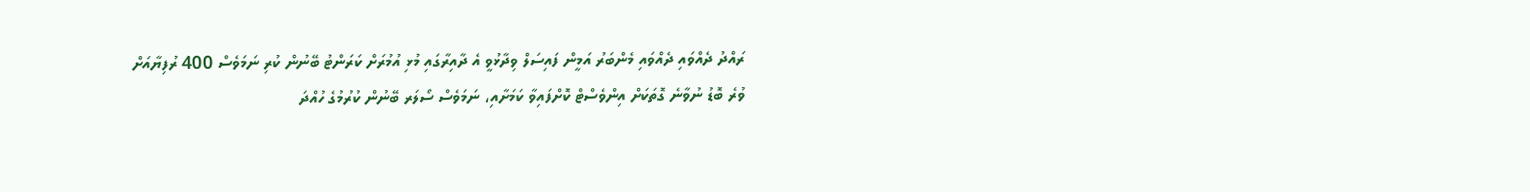ރައްދު ދެއްވައި ދެއްވައި މެންބަރު އަމީން ފައިސަލް ވިދާޅުވީ އެ ދާއިރާގައި މުޅި އުމުރަށް ކަރަންޓު ބޭނުން ކުރި ނަމަވެސް 400 ރުފިޔާއަށް ވުރެ ބޮޑު ނުވާނެ ގޮތަކަށް އިންވެސްޓް ކޮށްފައިވާ ކަމަށާއި، ނަމަވެސް ސޯލަރ ބޭނުން ކުރުމުގެ ހުއްދަ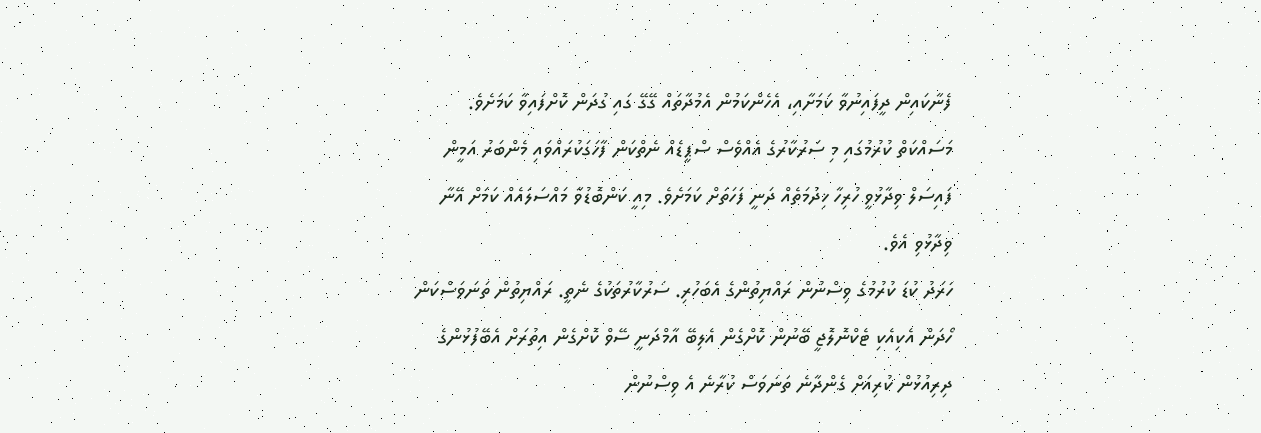ފެނާކައިން ދީފައިނުވާ ކަމަށާއި، އެހެންކަމުން އެމުދާތައް ގޭގޭ ގައި ގުދަން ކޮށްފައިވާ ކަމަށެވެ.
މަސައްކަތް ކުރުމުގައި މި ސަރުކާރުގެ އެއްވެސް ސްޕީޑެއް ނެތްކަން ފާހަގަކުރައްވައި މެންބަރު އަމީން ފައިސަލް ވިދާޅުވީ ހުރިހާ ޚިދުމަތެއް ދަނީ ފަހަތަށް ކަމަށެވެ. މިއީ ކަންބޮޑުވާ މައްސަލައެއް ކަމަށް އޭނާ ވިދާޅުވި އެވެ.
ހަރަދު ކުޑަ ކުރުމުގެ ވިސްނުން ރައްޔިތުންގެ އެބަހުރި. ސަރުކާރުތަކުގެ ނެތީ. ރައްޔިތުން ތަނަވަސްކަން ހޯދަން އެކިއެކި ޓެކްނޮލޮޖީ ބޭނުން ކޮށްގެން އެލިބޭ އާމްދަނީ ސޭވް ކޮށްގެން އިތުރަށް އެބޭފުޅުންގެ ދިރިއުޅުން ކުރިއަށް ގެންދާނެ ތަނަވަސް ކުރާނެ އެ ވިސްނުން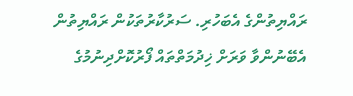ރައްޔިތުންގެ އެބަހުރި. ސަރުކާރުތަކުން ރައްޔިތުން އެބޭނުންވާ ވަރަށް ޚިދުމަތްތައް ފޯރުކޮށްދިނުމުގެ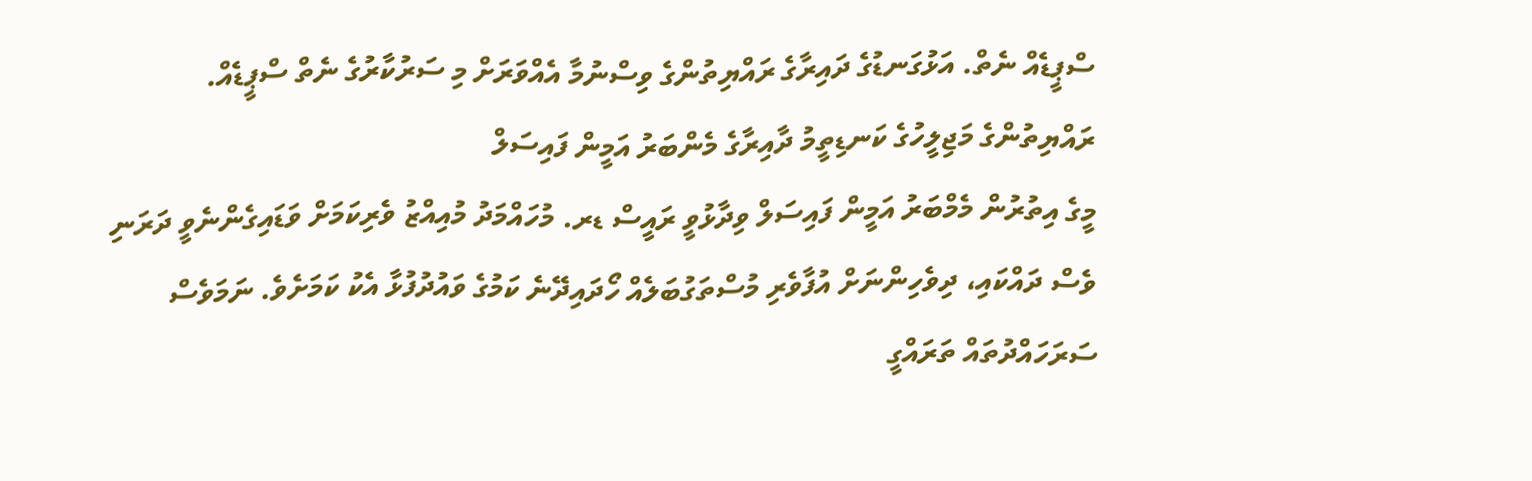ސްޕީޑެއް ނެތް. އަޅުގަނޑުގެ ދައިރާގެ ރައްޔިތުންގެ ވިސްނުމާ އެއްވަރަށް މި ސަރުކާރުގެ ނެތް ސްޕީޑެއް.
ރައްޔިތުންގެ މަޖިލީހުގެ ކަނޑިތީމު ދާއިރާގެ މެންބަރު އަމީން ފައިސަލް
މީގެ އިތުރުން މެމްބަރު އަމީން ފައިސަލް ވިދާޅުވީ ރައީސް ޑރ. މުހައްމަދު މުއިއްޒު ވެރިކަމަށް ވަޑައިގެންނެވީ ދަރަނި ވެސް ދައްކައި، ދިވެހިންނަށް އުފާވެރި މުސްތަގުބަލެއް ހޯދައިދޭނެ ކަމުގެ ވައުދުފުޅާ އެކު ކަމަށެވެ. ނަމަވެސް ސަރަހައްދުތައް ތަރައްގީ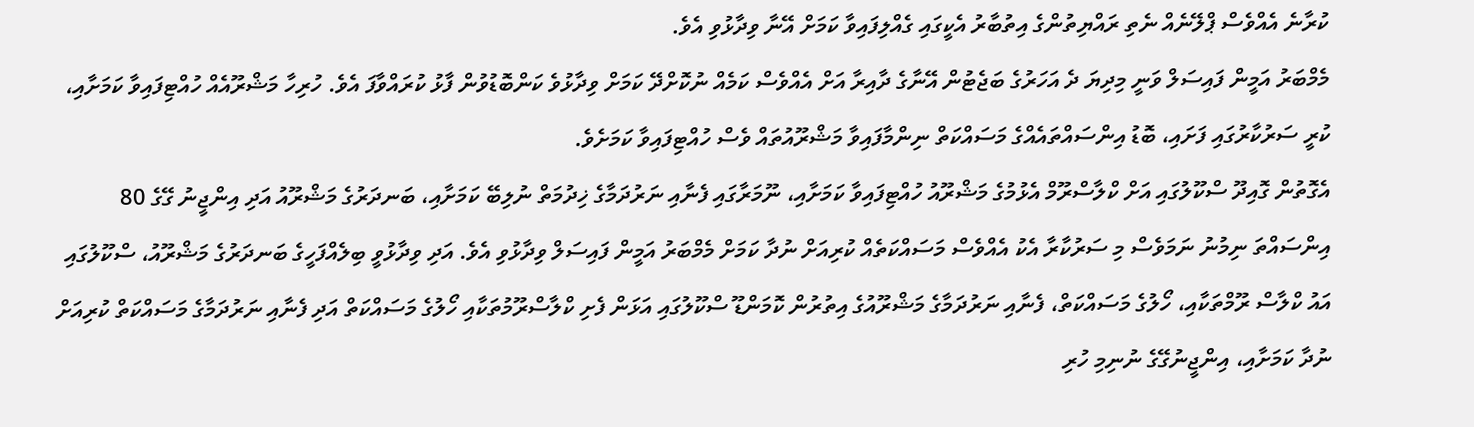ކުރާނެ އެއްވެސް ޕްލޭނެއް ނެތި ރައްޔިތުންގެ އިތުބާރު އެކީގައި ގެއްލިފައިވާ ކަމަށް އޭނާ ވިދާޅުވި އެވެ.
މެމްބަރު އަމީން ފައިސަލް ވަނީ މިދިޔަ ދެ އަހަރުގެ ބަޖެޓުން އޭނާގެ ދާއިރާ އަށް އެއްވެސް ކަމެއް ނުކޮށްދޭ ކަމަށް ވިދާޅުވެ ކަންބޮޑުވުން ފާޅު ކުރައްވާފަ އެވެ. ހުރިހާ މަޝްރޫއެއް ހުއްޓިފައިވާ ކަމަށާއި، ކުރީ ސަރުކާރުގައި ފަށައި، ބޮޑު އިންސައްތައެއްގެ މަސައްކަތް ނިންމާފައިވާ މަޝްރޫއުތައް ވެސް ހުއްޓިފައިވާ ކަމަށެވެ.
އެގޮތުން ގޮއިދޫ ސްކޫލުގައި އަށް ކްލާސްރޫމް އެޅުމުގެ މަޝްރޫއު ހުއްޓިފައިވާ ކަމަށާއި، ނޫމަރާގައި ފެނާއި ނަރުދަމާގެ ޚިދުމަތް ނުލިބޭ ކަމަށާއި، ބަނދަރުގެ މަޝްރޫއު އަދި އިންޖީނު ގޭގެ 80 އިންސައްތަ ނިމުނު ނަމަވެސް މި ސަރުކާރާ އެކު އެއްވެސް މަސައްކަތެއް ކުރިއަށް ނުދާ ކަމަށް މެމްބަރު އަމީން ފައިސަލް ވިދާޅުވި އެވެ. އަދި ވިދާޅުވީ ބިލެއްފަހީގެ ބަނދަރުގެ މަޝްރޫއު، ސްކޫލުގައި އައު ކްލާސް ރޫމްތަކާއި، ހޯލުގެ މަސައްކަތް، ފެނާއި ނަރުދަމާގެ މަޝްރޫއުގެ އިތުރުން ކޮމަންޑޫ ސްކޫލުގައި އަޅަން ފެށި ކްލާސްރޫމުތަކާއި ހޯލުގެ މަސައްކަތް އަދި ފެނާއި ނަރުދަމާގެ މަސައްކަތް ކުރިއަށް ނުދާ ކަމަށާއި، އިންޖީނުގޭގެ ނުނިމި ހުރި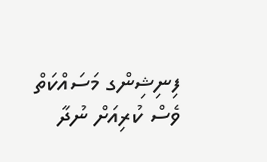ފިނިޝިންގ މަސައްކަތް ވެސް ކުރިއަށް ނުދާ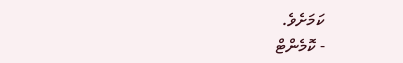ކަމަށެވެ.
- ކޮމެންޓް